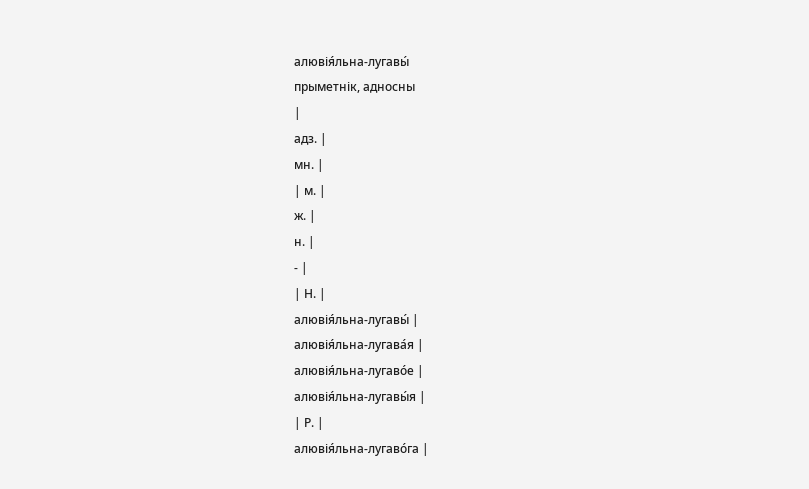алювія́льна-лугавы́
прыметнік, адносны
|
адз. |
мн. |
| м. |
ж. |
н. |
- |
| Н. |
алювія́льна-лугавы́ |
алювія́льна-лугава́я |
алювія́льна-лугаво́е |
алювія́льна-лугавы́я |
| Р. |
алювія́льна-лугаво́га |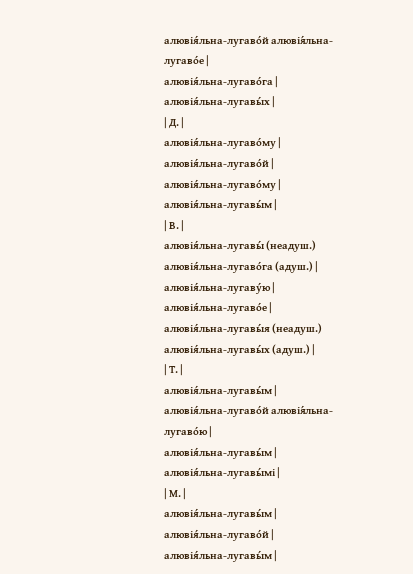алювія́льна-лугаво́й алювія́льна-лугаво́е |
алювія́льна-лугаво́га |
алювія́льна-лугавы́х |
| Д. |
алювія́льна-лугаво́му |
алювія́льна-лугаво́й |
алювія́льна-лугаво́му |
алювія́льна-лугавы́м |
| В. |
алювія́льна-лугавы́ (неадуш.) алювія́льна-лугаво́га (адуш.) |
алювія́льна-лугаву́ю |
алювія́льна-лугаво́е |
алювія́льна-лугавы́я (неадуш.) алювія́льна-лугавы́х (адуш.) |
| Т. |
алювія́льна-лугавы́м |
алювія́льна-лугаво́й алювія́льна-лугаво́ю |
алювія́льна-лугавы́м |
алювія́льна-лугавы́мі |
| М. |
алювія́льна-лугавы́м |
алювія́льна-лугаво́й |
алювія́льна-лугавы́м |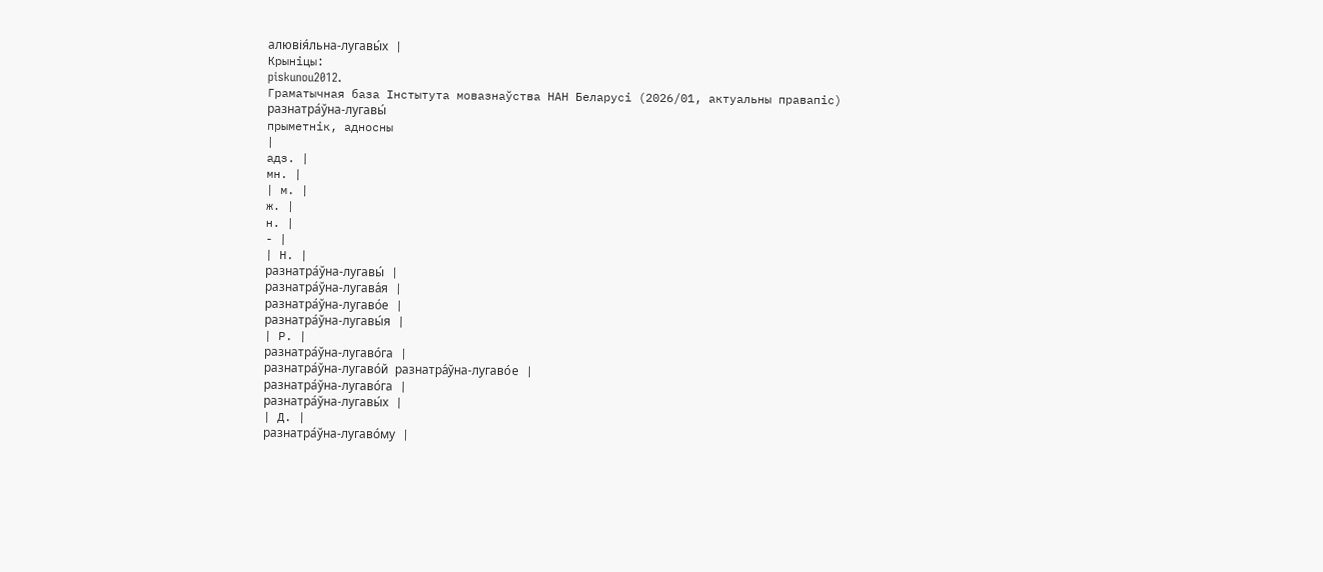алювія́льна-лугавы́х |
Крыніцы:
piskunou2012.
Граматычная база Інстытута мовазнаўства НАН Беларусі (2026/01, актуальны правапіс)
разнатра́ўна-лугавы́
прыметнік, адносны
|
адз. |
мн. |
| м. |
ж. |
н. |
- |
| Н. |
разнатра́ўна-лугавы́ |
разнатра́ўна-лугава́я |
разнатра́ўна-лугаво́е |
разнатра́ўна-лугавы́я |
| Р. |
разнатра́ўна-лугаво́га |
разнатра́ўна-лугаво́й разнатра́ўна-лугаво́е |
разнатра́ўна-лугаво́га |
разнатра́ўна-лугавы́х |
| Д. |
разнатра́ўна-лугаво́му |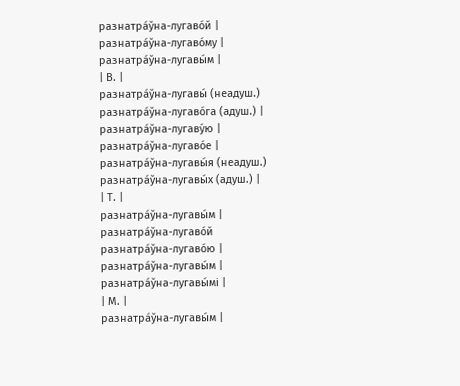разнатра́ўна-лугаво́й |
разнатра́ўна-лугаво́му |
разнатра́ўна-лугавы́м |
| В. |
разнатра́ўна-лугавы́ (неадуш.) разнатра́ўна-лугаво́га (адуш.) |
разнатра́ўна-лугаву́ю |
разнатра́ўна-лугаво́е |
разнатра́ўна-лугавы́я (неадуш.) разнатра́ўна-лугавы́х (адуш.) |
| Т. |
разнатра́ўна-лугавы́м |
разнатра́ўна-лугаво́й разнатра́ўна-лугаво́ю |
разнатра́ўна-лугавы́м |
разнатра́ўна-лугавы́мі |
| М. |
разнатра́ўна-лугавы́м |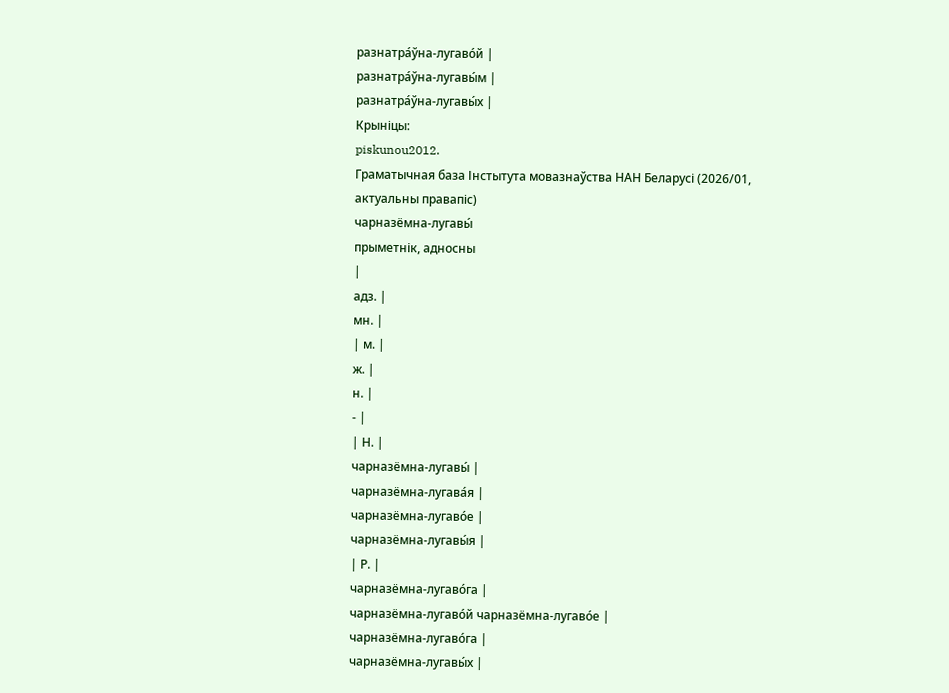разнатра́ўна-лугаво́й |
разнатра́ўна-лугавы́м |
разнатра́ўна-лугавы́х |
Крыніцы:
piskunou2012.
Граматычная база Інстытута мовазнаўства НАН Беларусі (2026/01, актуальны правапіс)
чарназёмна-лугавы́
прыметнік, адносны
|
адз. |
мн. |
| м. |
ж. |
н. |
- |
| Н. |
чарназёмна-лугавы́ |
чарназёмна-лугава́я |
чарназёмна-лугаво́е |
чарназёмна-лугавы́я |
| Р. |
чарназёмна-лугаво́га |
чарназёмна-лугаво́й чарназёмна-лугаво́е |
чарназёмна-лугаво́га |
чарназёмна-лугавы́х |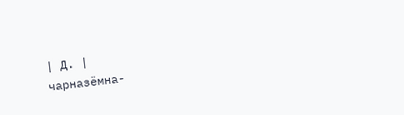| Д. |
чарназёмна-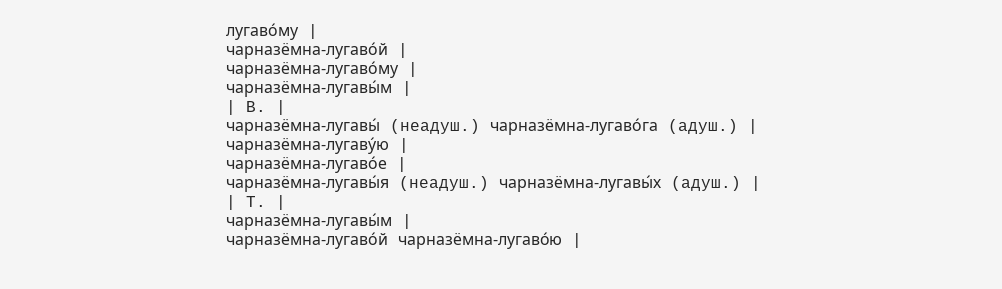лугаво́му |
чарназёмна-лугаво́й |
чарназёмна-лугаво́му |
чарназёмна-лугавы́м |
| В. |
чарназёмна-лугавы́ (неадуш.) чарназёмна-лугаво́га (адуш.) |
чарназёмна-лугаву́ю |
чарназёмна-лугаво́е |
чарназёмна-лугавы́я (неадуш.) чарназёмна-лугавы́х (адуш.) |
| Т. |
чарназёмна-лугавы́м |
чарназёмна-лугаво́й чарназёмна-лугаво́ю |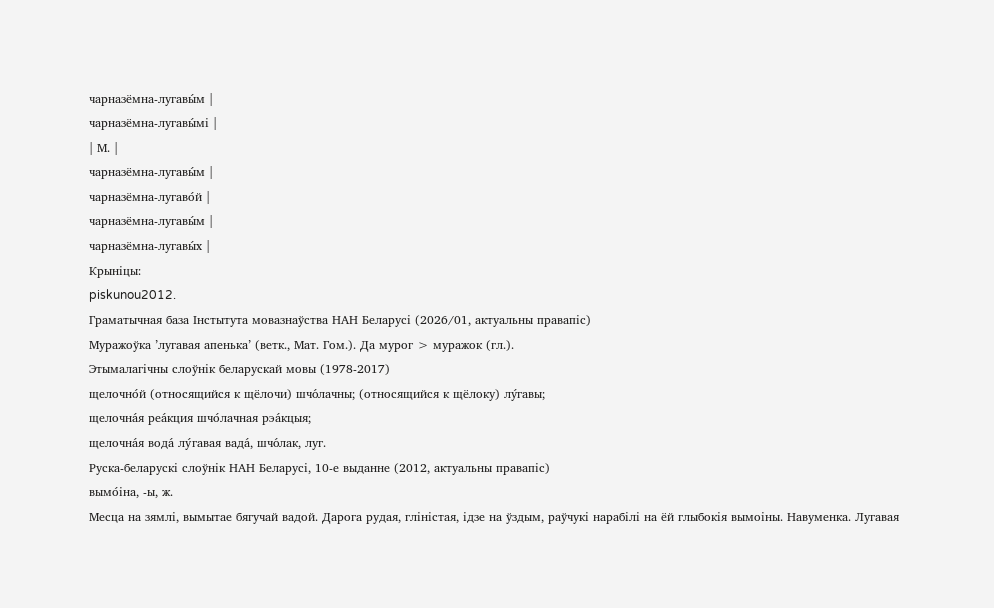чарназёмна-лугавы́м |
чарназёмна-лугавы́мі |
| М. |
чарназёмна-лугавы́м |
чарназёмна-лугаво́й |
чарназёмна-лугавы́м |
чарназёмна-лугавы́х |
Крыніцы:
piskunou2012.
Граматычная база Інстытута мовазнаўства НАН Беларусі (2026/01, актуальны правапіс)
Муражоўка ’лугавая апенька’ (ветк., Мат. Гом.). Да мурог > муражок (гл.).
Этымалагічны слоўнік беларускай мовы (1978-2017)
щелочно́й (относящийся к щёлочи) шчо́лачны; (относящийся к щёлоку) лу́гавы;
щелочна́я реа́кция шчо́лачная рэа́кцыя;
щелочна́я вода́ лу́гавая вада́, шчо́лак, луг.
Руска-беларускі слоўнік НАН Беларусі, 10-е выданне (2012, актуальны правапіс)
вымо́іна, ‑ы, ж.
Месца на зямлі, вымытае бягучай вадой. Дарога рудая, гліністая, ідзе на ўздым, раўчукі нарабілі на ёй глыбокія вымоіны. Навуменка. Лугавая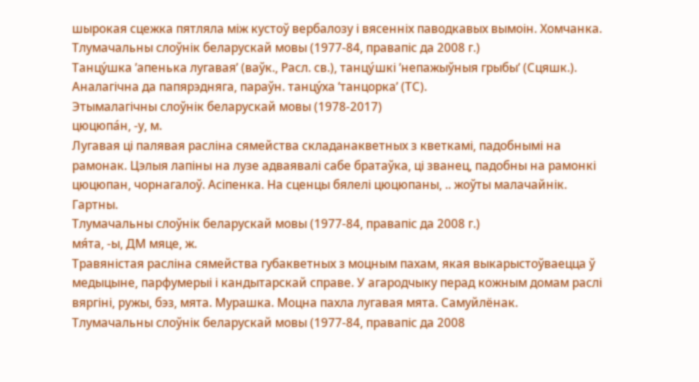шырокая сцежка пятляла між кустоў вербалозу і вясенніх паводкавых вымоін. Хомчанка.
Тлумачальны слоўнік беларускай мовы (1977-84, правапіс да 2008 г.)
Танцу́шка ’апенька лугавая’ (ваўк., Расл. св.), танцу́шкі ’непажыўныя грыбы’ (Сцяшк.). Аналагічна да папярэдняга, параўн. танцу́ха ’танцорка’ (ТС).
Этымалагічны слоўнік беларускай мовы (1978-2017)
цюцюпа́н, ‑у, м.
Лугавая ці палявая расліна сямейства складанакветных з кветкамі, падобнымі на рамонак. Цэлыя лапіны на лузе адваявалі сабе братаўка, ці званец, падобны на рамонкі цюцюпан, чорнагалоў. Асіпенка. На сценцы бялелі цюцюпаны, .. жоўты малачайнік. Гартны.
Тлумачальны слоўнік беларускай мовы (1977-84, правапіс да 2008 г.)
мя́та, ‑ы, ДМ мяце, ж.
Травяністая расліна сямейства губакветных з моцным пахам, якая выкарыстоўваецца ў медыцыне, парфумерыі і кандытарскай справе. У агародчыку перад кожным домам раслі вяргіні, ружы, бэз, мята. Мурашка. Моцна пахла лугавая мята. Самуйлёнак.
Тлумачальны слоўнік беларускай мовы (1977-84, правапіс да 2008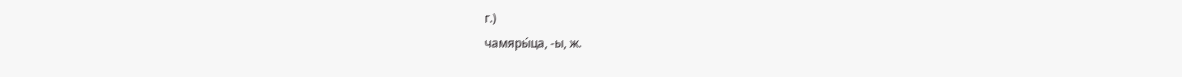г.)
чамяры́ца, ‑ы, ж.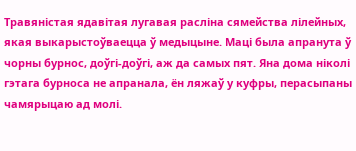Травяністая ядавітая лугавая расліна сямейства лілейных, якая выкарыстоўваецца ў медыцыне. Маці была апранута ў чорны бурнос, доўгі-доўгі, аж да самых пят. Яна дома ніколі гэтага бурноса не апранала, ён ляжаў у куфры, перасыпаны чамярыцаю ад молі.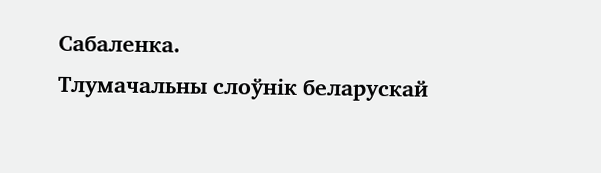Сабаленка.
Тлумачальны слоўнік беларускай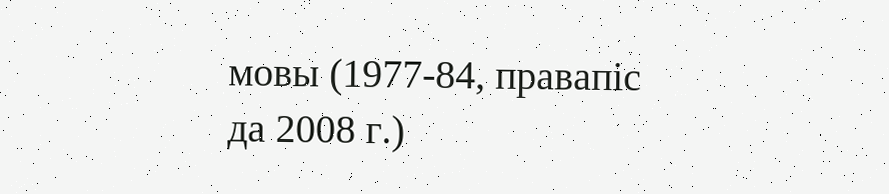мовы (1977-84, правапіс да 2008 г.)